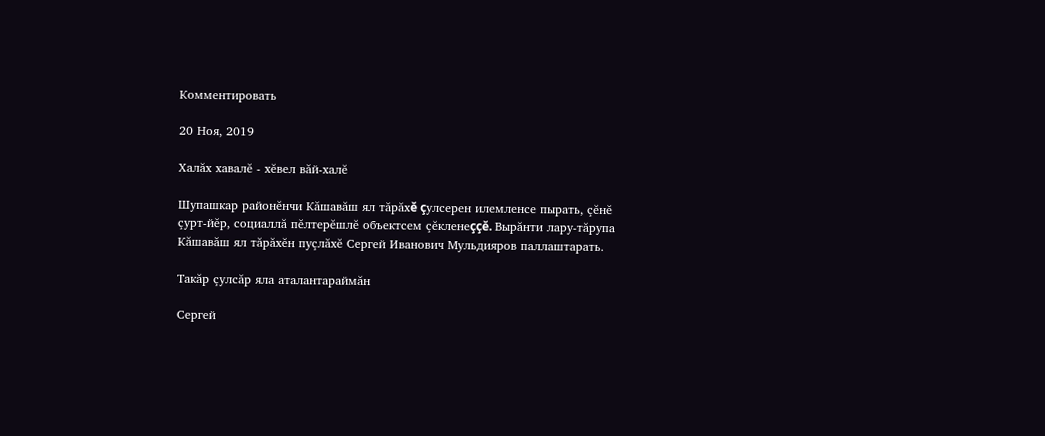Комментировать

20 Ноя, 2019

Халăх хавалĕ - хĕвел вăй-халĕ

Шупашкар районĕнчи Кăшавăш ял тăрăхĕ çулсерен илемленсе пырать, çĕнĕ çурт-йĕр, социаллă пĕлтерĕшлĕ объектсем çĕкленеççĕ. Вырăнти лару-тăрупа Кăшавăш ял тăрăхĕн пуçлăхĕ Сергей Иванович Мульдияров паллаштарать.

Такăр çулсăр яла аталантараймăн

Сергей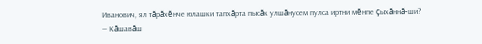Иванович, ял тăрăхĕнче юлашки тапхăрта пысăк улшăнусем пулса иртни мĕнпе çыхăннă-ши?
— Кăшавăш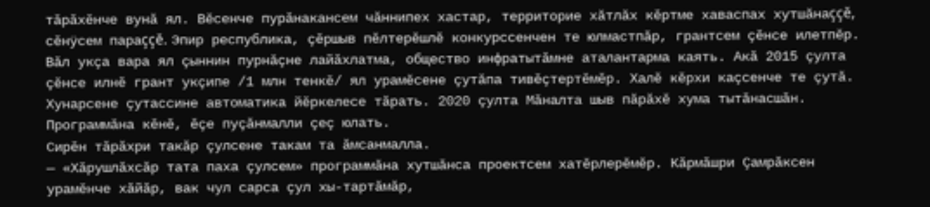тăрăхĕнче вунă ял. Вĕсенче пурăнакансем чăннипех хастар, территорие хăтлăх кĕртме хаваспах хутшăнаççĕ, сĕнÿсем параççĕ. Эпир республика, çĕршыв пĕлтерĕшлĕ конкурссенчен те юлмастпăр, грантсем çĕнсе илетпĕр. Вăл укçа вара ял çыннин пурнăçне лайăхлатма, общество инфратытăмне аталантарма каять. Акă 2015 çулта çĕнсе илнĕ грант укçипе /1 млн тенкĕ/ ял урамĕсене çутăпа тивĕçтертĕмĕр. Халĕ кĕрхи каçсенче те çутă. Хунарсене çутассине автоматика йĕркелесе тăрать. 2020 çулта Мăналта шыв пăрăхĕ хума тытăнасшăн. Программăна кĕнĕ, ĕçе пуçăнмалли çеç юлать.
Сирĕн тăрăхри такăр çулсене такам та ăмсанмалла.
— «Хăрушлăхсăр тата паха çулсем» программăна хутшăнса проектсем хатĕрлерĕмĕр. Кăрмăшри Çамрăксен урамĕнче хăйăр, вак чул сарса çул хы-тартăмăр,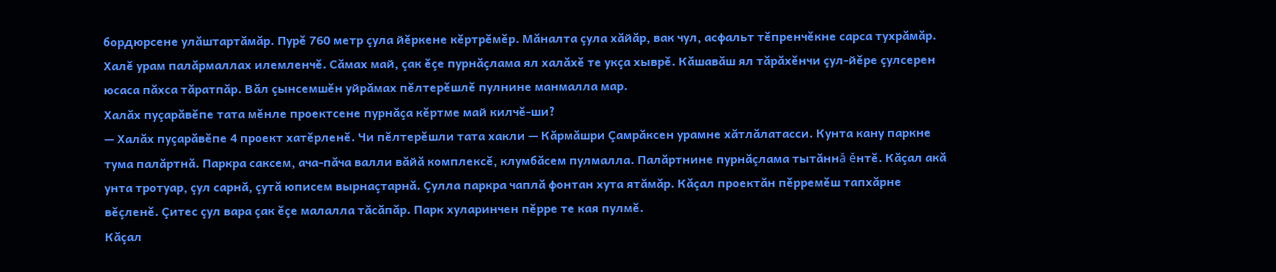бордюрсене улăштартăмăр. Пурĕ 760 метр çула йĕркене кĕртрĕмĕр. Мăналта çула хăйăр, вак чул, асфальт тĕпренчĕкне сарса тухрăмăр. Халĕ урам палăрмаллах илемленчĕ. Сăмах май, çак ĕçе пурнăçлама ял халăхĕ те укçа хыврĕ. Кăшавăш ял тăрăхĕнчи çул-йĕре çулсерен юсаса пăхса тăратпăр. Вăл çынсемшĕн уйрăмах пĕлтерĕшлĕ пулнине манмалла мар.
Халăх пуçарăвĕпе тата мĕнле проектсене пурнăçа кĕртме май килчĕ-ши?
— Халăх пуçарăвĕпе 4 проект хатĕрленĕ. Чи пĕлтерĕшли тата хакли — Кăрмăшри Çамрăксен урамне хăтлăлатасси. Кунта кану паркне тума палăртнă. Паркра саксем, ача-пăча валли вăйă комплексĕ, клумбăсем пулмалла. Палăртнине пурнăçлама тытăннă ĕнтĕ. Кăçал акă унта тротуар, çул сарнă, çутă юписем вырнаçтарнă. Çулла паркра чаплă фонтан хута ятăмăр. Кăçал проектăн пĕрремĕш тапхăрне вĕçленĕ. Çитес çул вара çак ĕçе малалла тăсăпăр. Парк хуларинчен пĕрре те кая пулмĕ.
Кăçал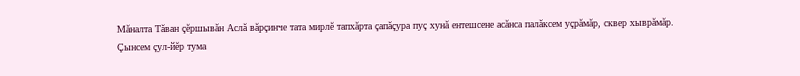Мăналта Тăван çĕршывăн Аслă вăрçинче тата мирлĕ тапхăрта çапăçура пуç хунă ентешсене асăнса палăксем уçрăмăр, сквер хыврăмăр.
Çынсем çул-йĕр тума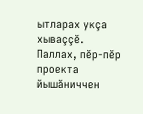ытларах укçа хываççĕ. Паллах, пĕр-пĕр проекта йышăниччен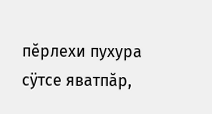пĕрлехи пухура сÿтсе яватпăр,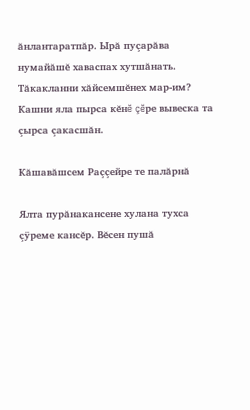ăнлантаратпăр. Ырă пуçарăва нумайăшĕ хаваспах хутшăнать. Тăкакланни хăйсемшĕнех мар-им? Кашни яла пырса кĕнĕ çĕре вывеска та çырса çакасшăн.

Кăшавăшсем Раççейре те палăрнă

Ялта пурăнакансене хулана тухса çÿреме кансĕр. Вĕсен пушă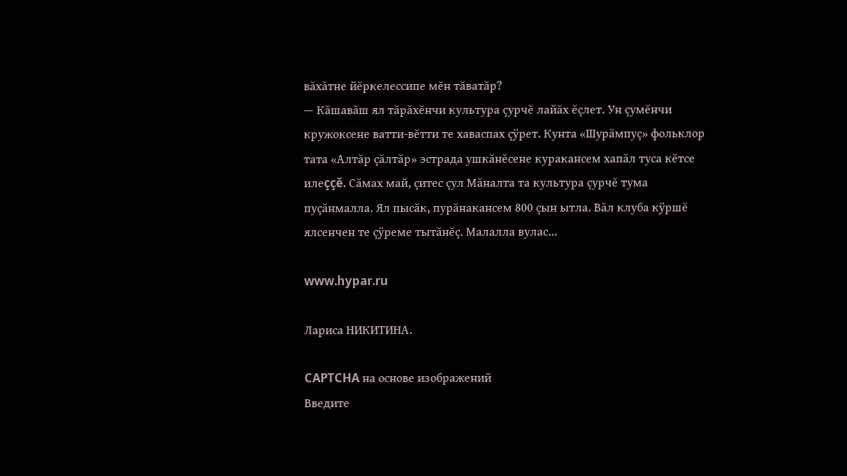вăхăтне йĕркелессипе мĕн тăватăр?
— Кăшавăш ял тăрăхĕнчи культура çурчĕ лайăх ĕçлет. Ун çумĕнчи кружоксене ватти-вĕтти те хаваспах çÿрет. Кунта «Шурăмпуç» фольклор тата «Алтăр çăлтăр» эстрада ушкăнĕсене куракансем хапăл туса кĕтсе илеççĕ. Сăмах май, çитес çул Мăналта та культура çурчĕ тума пуçăнмалла. Ял пысăк, пурăнакансем 800 çын ытла. Вăл клуба кÿршĕ ялсенчен те çÿреме тытăнĕç. Малалла вулас...

www.hypar.ru

Лариса НИКИТИНА.

CAPTCHA на основе изображений
Введите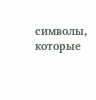символы, которые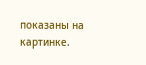показаны на картинке.